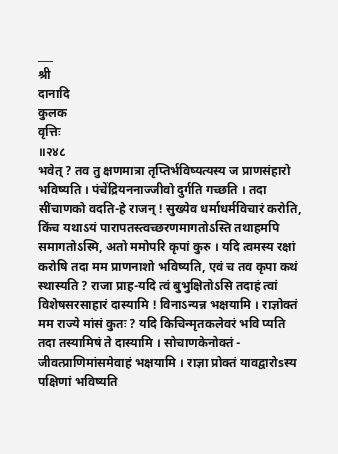___
श्री
दानादि
कुलक
वृत्तिः
॥२४८
भवेत् ? तव तु क्षणमात्रा तृप्तिर्भविष्यत्यस्य ज प्राणसंहारो भविष्यति । पंचेंद्रियननाज्जीवो दुर्गति गच्छति । तदा सींचाणको वदति-हे राजन् ! सुख्येव धर्माधर्मविचारं करोति, किंच यथाऽयं पारापतस्त्वच्छरणमागतोऽस्ति तथाहमपि समागतोऽस्मि, अतो ममोपरि कृपां कुरु । यदि त्वमस्य रक्षां करोषि तदा मम प्राणनाशो भविष्यति, एवं च तव कृपा कथं स्थास्यति ? राजा प्राह-यदि त्वं बुभुक्षितोऽसि तदाहं त्वां विशेषसरसाहारं दास्यामि ! विनाऽन्यन्न भक्षयामि । राज्ञोक्तं मम राज्ये मांसं कुतः ? यदि किचिन्मृतकलेवरं भवि प्यति तदा तस्यामिषं ते दास्यामि । सोचाणकेनोक्तं - जीवत्प्राणिमांसमेवाहं भक्षयामि । राज्ञा प्रोक्तं यावद्वारोsस्य पक्षिणां भविष्यति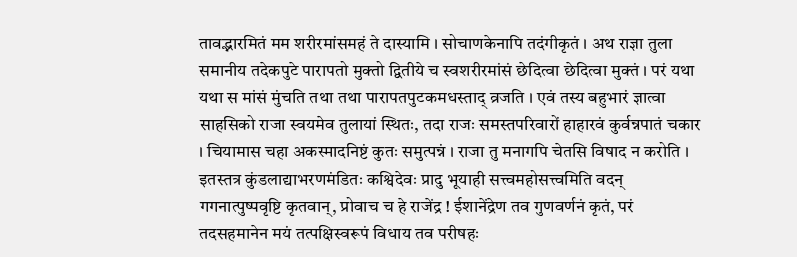तावद्भारमितं मम शरीरमांसमहं ते दास्यामि । सोचाणकेनापि तदंगीकृतं । अथ राज्ञा तुला समानीय तदेकपुटे पारापतो मुक्तो द्वितीये च स्वशरीरमांसं छेदित्वा छेदित्वा मुक्तं । परं यथा यथा स मांसं मुंचति तथा तथा पारापतपुटकमधस्ताद् व्रजति । एवं तस्य बहुभारं ज्ञात्वा साहसिको राजा स्वयमेव तुलायां स्थितः, तदा राजः समस्तपरिवारों हाहारवं कुर्वन्नपातं चकार । चियामास चहा अकस्मादनिष्टं कुतः समुत्पन्नं । राजा तु मनागपि चेतसि विषाद न करोति । इतस्तत्र कुंडलाद्याभरणमंडितः कश्विदेवः प्रादु भूयाही सत्त्वमहोसत्त्वमिति वदन् गगनात्पुष्पवृष्टि कृतवान्, प्रोवाच च हे राजेंद्र ! ईशानेंद्रेण तव गुणवर्णनं कृतं, परं तदसहमानेन मयं तत्पक्षिस्वरूपं विधाय तव परीषहः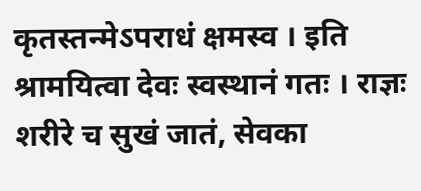कृतस्तन्मेऽपराधं क्षमस्व । इति श्रामयित्वा देवः स्वस्थानं गतः । राज्ञः शरीरे च सुखं जातं, सेवका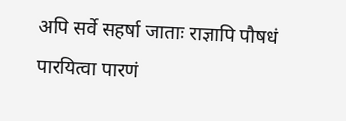अपि सर्वे सहर्षा जाताः राज्ञापि पौषधं पारयित्वा पारणं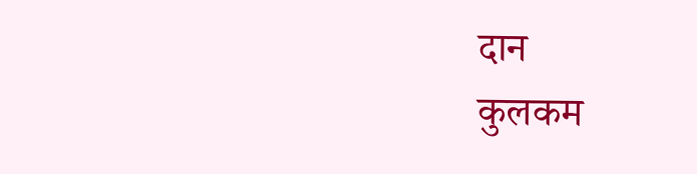दान
कुलकम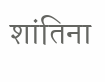शांतिना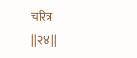चरित्र
||२४||